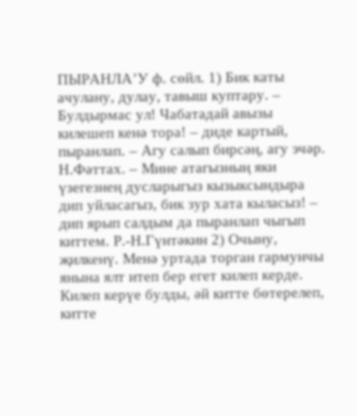ПЫРАНЛА’У ф. сөйл. 1) Бик каты ачулану, дулау, тавыш куптару. – Булдырмас ул! Чабатадай авызы килешеп кенә тора! – диде картый, пыранлап. – Агу салып бирсәң, агу эчәр. Н.Фәттах. – Мине атагызның яки үзегезнең дусларыгыз кызыксындыра дип уйласагыз, бик зур хата кыласыз! – дип ярып салдым да пыранлап чыгып киттем. Р.-Н.Гүнтәкин 2) Очыну, җилкенү. Менә уртада торган гармунчы янына ялт итеп бер егет килеп керде. Килеп керүе булды, әй китте бөтерелеп, китте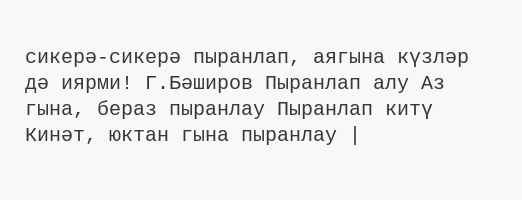сикерә-сикерә пыранлап, аягына күзләр дә иярми! Г.Бәширов Пыранлап алу Аз гына, бераз пыранлау Пыранлап китү Кинәт, юктан гына пыранлау |